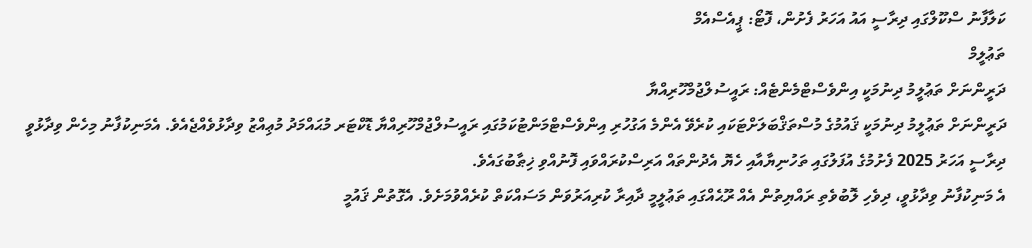ކަލާފާނު ސްކޫލްގައި ދިރާސީ އައު އަހަރު ފެށުން، ފޮޓޯ: ޕީއެސްއެމް
ތަޢުލީމް
ދަރީންނަށް ތަޢުލީމު ދިނުމަކީ އިންވެސްޓްމެންޓެއް: ރައީސުލްޖުމްހޫރިއްޔާ
ދަރީންނަށް ތަޢުލީމު ދިނުމަކީ ޤައުމުގެ މުސްތަޤްބަލަށްޓަކައި ކުރެވޭ އެންމެ އަގުހުރި އިންވެސްޓްމަންޓުކަމުގައި ރައީސުލްޖުމްހޫރިއްޔާ ޑޮކްޓަރ މުޙައްމަދު މުޢިއްޒު ވިދާޅުވެއްޖެއެވެ. އެމަނިކުފާނު މިހެން ވިދާޅުވީ ދިރާސީ އަހަރު 2025 ފެށުމުގެ އުފަލުގައި ތަހުނިޔާއާއި ހެޔޮ އެދުންތައް އަރިސްކުރައްވައި ފޮނުއްވި ޚިޠާބުގައެވެ.
އެ މަނިކުފާނު ވިދާޅުވީ، ދިވެހި ލޮބުވެތި ރައްޔިތުން އެއް ރޫޙެއްގައި ތަޢުލީމީ ދާއިރާ ކުރިއަރުވަން މަސައްކަތް ކުރެއްވުމަށެވެ. އެގޮތުން ޤައުމީ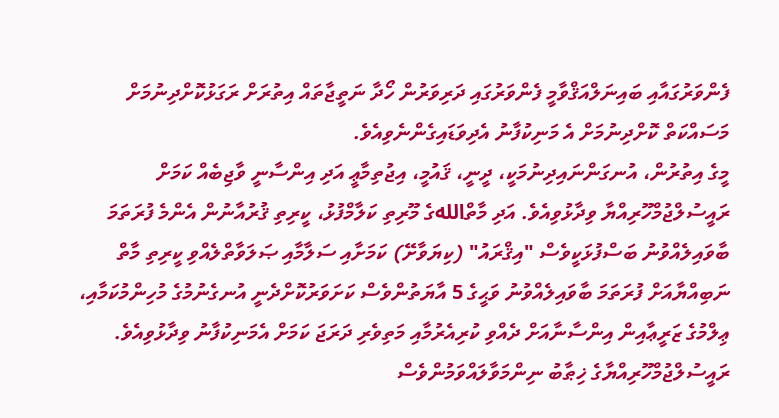ފެންވަރުގައާއި ބައިނަލްއަޤްވާމީ ފެންވަރުގައި ދަރިވަރުން ހޯދާ ނަތީޖާތައް އިތުރަށް ރަގަޅުކޮށްދިނުމަށް މަސައްކަތް ކޮށްދިނުމަށް އެ މަނިކުފާނު އެދިވަޑައިގެންނެވިއެވެ.
މީގެ އިތުރުން، އުނގަންނައިދިނުމަކީ، ދީނީ، ޤައުމީ، އިޖުތިމާޢީ އަދި އިންސާނީ ވާޖިބެއް ކަމަށް ރައީސުލްޖުމްހޫރިއްޔާ ވިދާޅުވިއެވެ. އަދި މާތްاللهގެ މޫރިތި ކަލާމްފުޅު، ކީރިތި ޤުރުއާނުން އެންމެ ފުރަތަމަ ބާވައިލެއްވުނު ބަސްފުޅަކީވެސް "އިޤްރައު" (ކިޔަވާށޭ) ކަމަށާއި ސަލާމާއި ޞަލަވާތްލެއްވި ކީރިތި މާތް ނަބިއްޔާއަށް ފުރަތަމަ ބާވައިލެއްވުނު ވަޙީގެ 5 އާޔަތުންވެސް ކަށަވަރުކޮށްދެނީ އުނގެނުމުގެ މުހިންމުކަމާއި، ޢިލްމުގެ ޒަރީޢާއިން އިންސާނާއަށް ދެއްވި ކުރިއެރުމާއި މަތިވެރި ދަރަޖަ ކަމަށް އެމަނިކުފާނު ވިދާޅުވިއެވެ.
ރައީސުލްޖުމްހޫރިއްޔާގެ ޚިޠާބު ނިންމަވާލައްވަމުންވެސް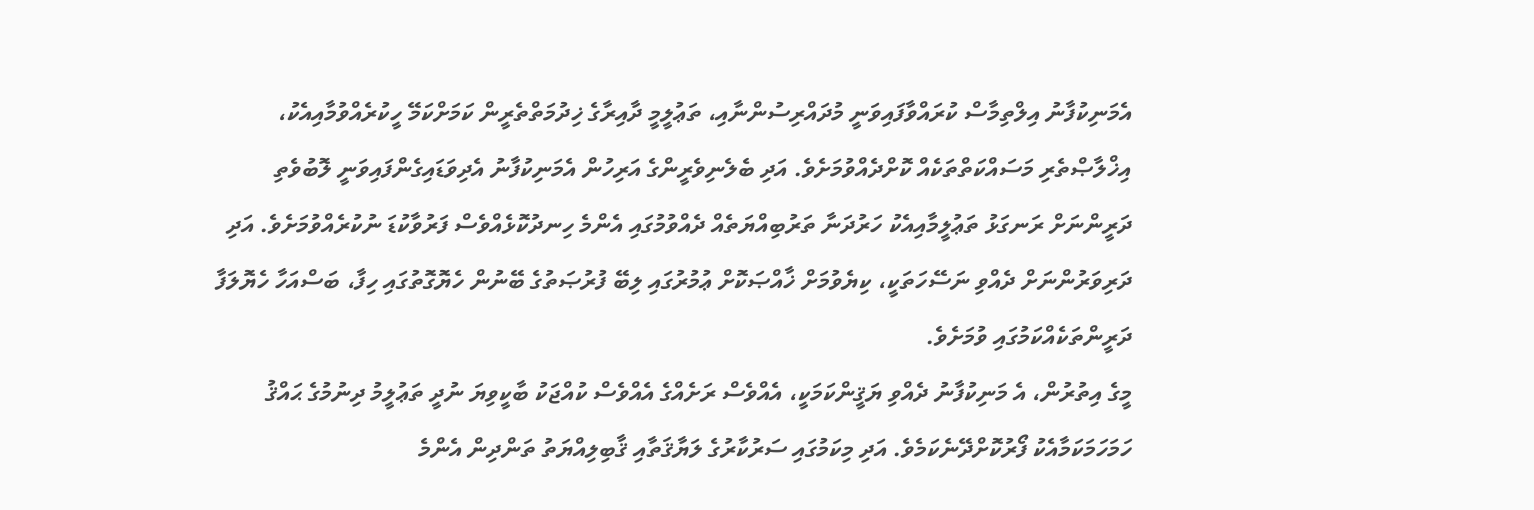އެމަނިކުފާނު އިލްތިމާސް ކުރައްވާފައިވަނީ މުދައްރިސުންނާއި، ތަޢުލީމީ ދާއިރާގެ ޚިދުމަތްތެރީން ކަމަށްކަމޭ ހީކުރެއްވުމާއިއެކު، އިޚްލާޞްތެރި މަސައްކަތްތަކެއް ކޮށްދެއްވުމަށެވެ. އަދި ބެލެނިވެރީންގެ އަރިހުން އެމަނިކުފާނު އެދިވަޑައިގެންފައިވަނީ ލޮބުވެތި ދަރީންނަށް ރަނގަޅު ތަޢުލީމާއިއެކު ހަރުދަނާ ތަރުބިއްޔަތެއް ދެއްވުމުގައި އެންމެ ހިނދުކޮޅެއްވެސް ފަރުވާކުޑަ ނުކުރެއްވުމަށެވެ. އަދި ދަރިވަރުންނަށް ދެއްވި ނަސޭހަތަކީ، ކިޔެވުމަށް ޚާއްޞަކޮށް ޢުމުރުގައި ލިބޭ ފުރުޞަތުގެ ބޭނުން ހެޔޮގޮތުގައި ހިފާ، ބަސްއަހާ ހެޔޮލަފާ ދަރީންތަކެއްކަމުގައި ވުމަށެވެ.
މީގެ އިތުރުން، އެ މަނިކުފާނު ދެއްވި ޔަޤީންކަމަކީ، އެއްވެސް ރަށެއްގެ އެއްވެސް ކުއްޖަކު ބާކީވިޔަ ނުދީ ތަޢުލީމު ދިނުމުގެ ޙައްޤު ހަމަހަމަކަމާއެކު ފޯރުކޮށްދޭނެކަމެވެ. އަދި މިކަމުގައި ސަރުކާރުގެ ލަޔާޤަތާއި ޤާބިލިއްޔަތު ތަންދިން އެންމެ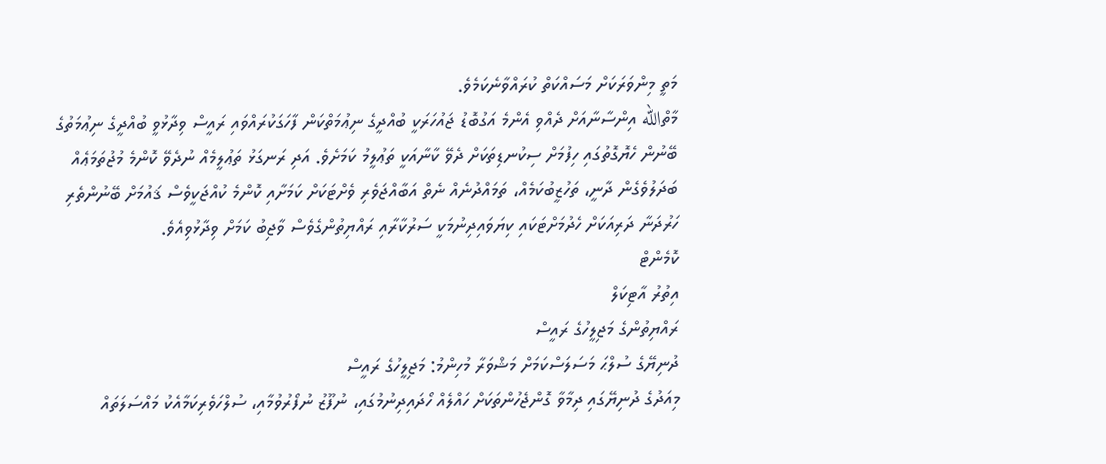މަތީ މިންވަރަކަށް މަސައްކަތް ކުރައްވާނެކަމެވެ.
މާތްالله އިންސާނާއަށް ދެއްވި އެންމެ އަގުބޮޑު ޖައުހަރަކީ ބުއްދީގެ ނިޢުމަތްކަން ފާހަގަކުރައްވައި ރައީސް ވިދާޅުވީ ބުއްދީގެ ނިޢުމަތުގެ ބޭނުން ހެޔޮގޮތުގައި ހިފުމަށް ސިކުނޑިތަކަށް ދެވޭ ކާނާއަކީ ތަޢުލީމު ކަމަށެވެ. އަދި ރަނގަޅު ތަޢުލީމެއް ނުދެވޭ ކޮންމެ މުޖުތަމަޢެއް ބަދަލުވެގެން ދާނީ، ތަހުޒީބުކަމެއް، ތަމައްދުނެއް ނެތް އަބާއްޖަވެރި ވެށްޓަކަށް ކަމަށާއި ކޮންމެ ކުއްޖަކީވެސް ޤައުމަށް ބޭނުންތެރި ހަރުދަނާ ދަރިއަކަށް ހެދުމަށްޓަކައި ކިޔަވައިދިނުމަކީ ސަރުކާރާއި ރައްޔިތުންގެވެސް ވާޖިބު ކަމަށް ވިދާޅުވިއެވެ.
ކޮމެންޓް
އިތުރު އާޓިކަލް
ރައްޔިތުންގެ މަޖިލީހުގެ ރައީސް
ދުނިޔޭގެ ސުލްޙަ މަސަލަސްކަމަށް މަޝްވަރާ މުހިންމު: މަޖިލީހުގެ ރައީސް
މިއަދުގެ ދުނިޔޭގައި ދިމާވާ ގޮންޖެހުންތަކަށް ހައްލެއް ހޯދައިދިނުމުގައި، ނުފޫޒު ނުފޯރުވުމާއި، ސުލްހަވެރިކަމާއެކު މައްސަލަތައް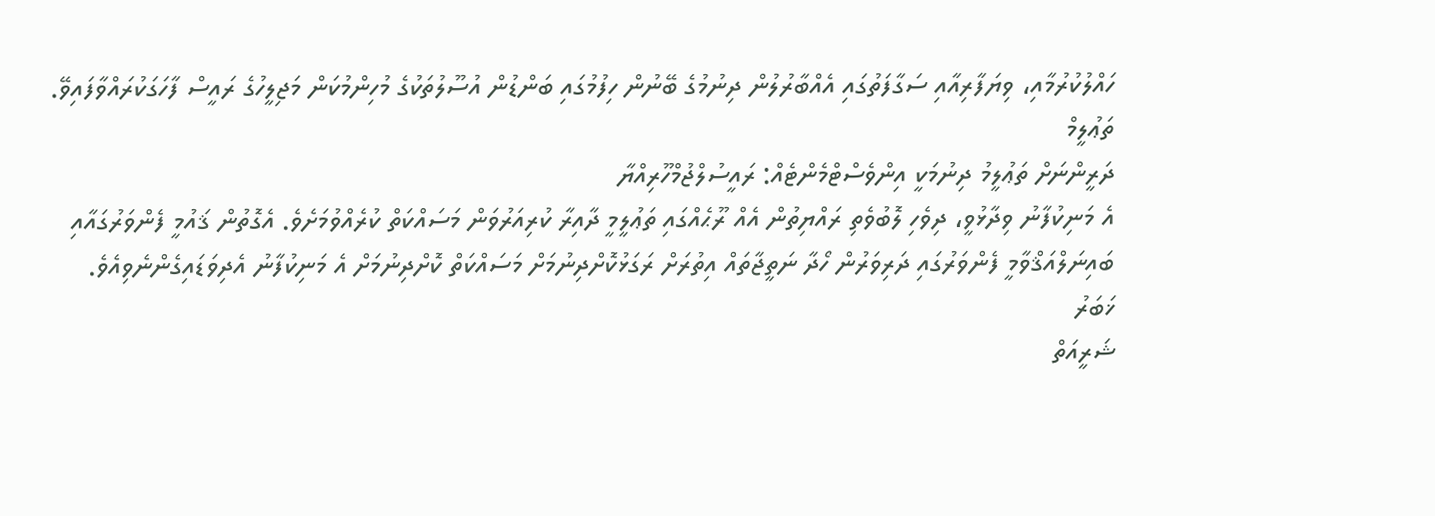ހައްލުކުރުމާއި، ވިޔަފާރިއާއި ސަގާފަތުގައި އެއްބާރުލުން ދިނުމުގެ ބޭނުން ހިފުމުގައި ބަންޑުން އުސޫލުތަކުގެ މުހިންމުކަން މަޖިލީހުގެ ރައީސް ފާހަގަކުރައްވާފައިވޭ.
ތަޢުލީމް
ދަރީންނަށް ތަޢުލީމު ދިނުމަކީ އިންވެސްޓްމެންޓެއް: ރައީސުލްޖުމްހޫރިއްޔާ
އެ މަނިކުފާނު ވިދާޅުވީ، ދިވެހި ލޮބުވެތި ރައްޔިތުން އެއް ރޫޙެއްގައި ތަޢުލީމީ ދާއިރާ ކުރިއަރުވަން މަސައްކަތް ކުރެއްވުމަށެވެ. އެގޮތުން ޤައުމީ ފެންވަރުގައާއި ބައިނަލްއަޤްވާމީ ފެންވަރުގައި ދަރިވަރުން ހޯދާ ނަތީޖާތައް އިތުރަށް ރަގަޅުކޮށްދިނުމަށް މަސައްކަތް ކޮށްދިނުމަށް އެ މަނިކުފާނު އެދިވަޑައިގެންނެވިއެވެ.
ޚަބަރު
ޝަރީއަތް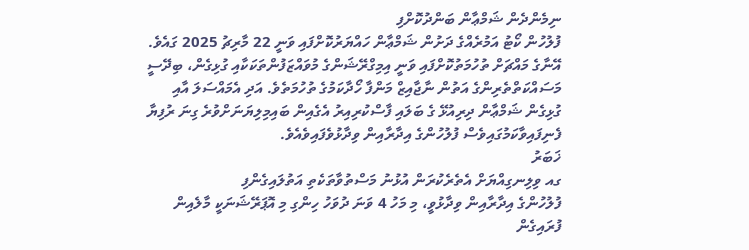ނިމެންދެން ޝަމްޢާން ބަންދުކޮށްފި
ފުލުހުން ކޯޓު އަމުރެއްގެ ދަށުން ޝަމްޢާން ހައްޔަރުކޮށްފައި ވަނީ 22 މާރިޗު 2025 ގައެވެ. އޭނާގެ މައްޗަށް ތުހުމަތުކޮށްފައި ވަނީ އިމިގްރޭޝަންގެ މުވައްޒަފުންތަކަކާއި ގުޅިގެން، ބިދޭސީ މަސައްކަތްތެރިންގެ އަތުން ނާޖާއިޒް މަންފާ ހޯދާކަމުގެ ތުހުމަތެވެ. އަދި އެމައްސަލަ އާއި ގުޅިގެން ޝަމްޢާން ދިރިއުޅޭ ގެ ބަލައި ފާސްކުރިއިރު އެގެއިން ބައިމިލިޔަނަށްވުރެ ގިނަ ރުފިޔާ ފެނިފައިވާކަމުގައިވެސް ފުލުހުންގެ އިދާރާއިން ވިދާޅުވެފައިވެއެވެ.
ޚަބަރު
ގއ ވިލިނގިއްޔަށް އެތެރެކުރަން އުޅުނު މަސްތުވާތަކެތި އަތުލައިގެންފި
ފުލުހުންގެ އިދާރާއިން ވިދާޅުވީ، މި މަހު 4 ވަނަ ދުވަހު ހިންގި މި އޮޕަރޭޝަނަކީ މާލެއިން ފުރައިގެން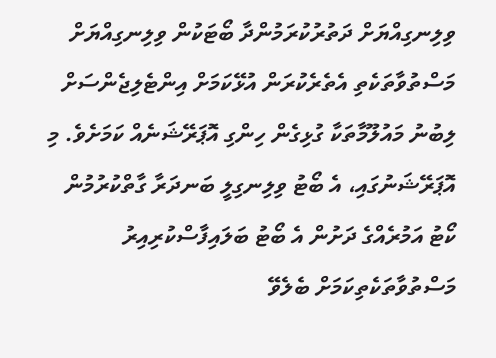ވިލިނގިއްޔަށް ދަތުރުކުރަމުންދާ ބޯޓަކުން ވިލިނގިއްޔަށް މަސްތުވާތަކެތި އެތެރެކުރަން އުޅޭކަމަށް އިންޓެލިޖެންސަށް ލިބުނު މައުލޫމާތަކާ ގުޅިގެން ހިންގި އޮޕަރޭޝަނެއް ކަމަށެވެ. މި އޮޕަރޭޝަނުގައި، އެ ބޯޓު ވިލިނގިލީ ބަނދަރާ ގާތްކުރުމުން ކޯޓު އަމުރެއްގެ ދަށުން އެ ބޯޓު ބަލައިފާސްކުރިއިރު މަސްތުވާތަކެތިކަމަށް ބެލެވޭ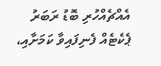އެއްޗެއްހުރި ބޮޑު ރަބަރު ޕެކެޓެއް ފެނިފައިވާ ކަމަށާއި،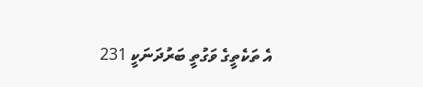އެ ތަކެތީގެ ވަގުތީ ބަރުދަނަކީ 231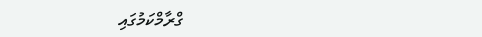ގްރާމްކަމުގައި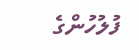ފުލުހުންގެ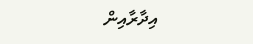އިދާރާއިން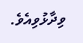ވިދާޅުވިއެވެ.